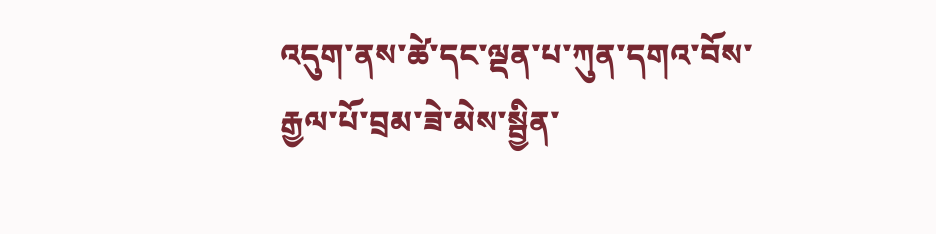འདུག་ནས་ཚེ་དང་ལྡན་པ་ཀུན་དགའ་བོས་རྒྱལ་པོ་བྲམ་ཟེ་མེས་སྦྱིན་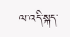ལ་འདི་སྐད་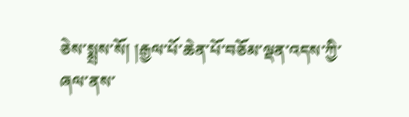ཅེས་སྨྲས་སོ། །རྒྱལ་པོ་ཆེན་པོ་བཅོམ་ལྡན་འདས་ཀྱི་ཞལ་ནས་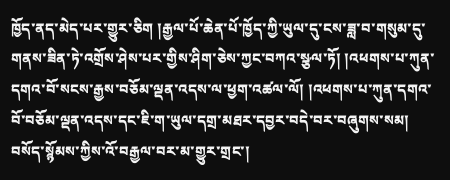ཁྱོད་ནད་མེད་པར་གྱུར་ཅིག །རྒྱལ་པོ་ཆེན་པོ་ཁྱོད་ཀྱི་ཡུལ་དུ་ངས་ཟླ་བ་གསུམ་དུ་གནས་ཟིན་ཏེ་འགྲོས་ཤེས་པར་གྱིས་ཤིག་ཅེས་ཀྱང་བཀའ་སྩལ་ཏོ། །འཕགས་པ་ཀུན་དགའ་བོ་སངས་རྒྱས་བཅོམ་ལྡན་འདས་ལ་ཕྱག་འཚལ་ལོ། །འཕགས་པ་ཀུན་དགའ་བོ་བཅོམ་ལྡན་འདས་དང་ཇི་ག་ཡུལ་དགྲ་མཐར་དབྱར་བདེ་བར་བཞུགས་སམ། བསོད་སྙོམས་ཀྱིས་འོ་བརྒྱལ་བར་མ་གྱུར་གྲང་།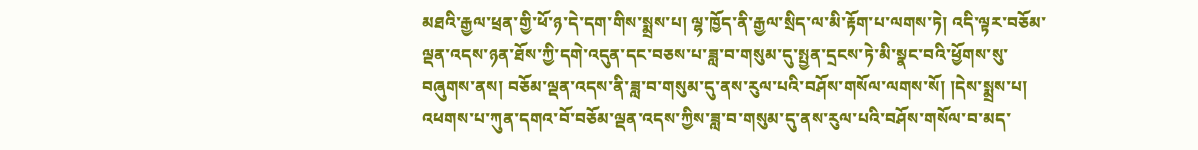མཐའི་རྒྱལ་ཕྲན་གྱི་ཕོ་ཉ་དེ་དག་གིས་སྨྲས་པ། ལྷ་ཁྱོད་ནི་རྒྱལ་སྲིད་ལ་མི་རྟོག་པ་ལགས་ཏེ། འདི་ལྟར་བཅོམ་ལྡན་འདས་ཉན་ཐོས་ཀྱི་དགེ་འདུན་དང་བཅས་པ་ཟླ་བ་གསུམ་དུ་སྤྱན་དྲངས་ཏེ་མི་སྣང་བའི་ཕྱོགས་སུ་བཞུགས་ནས། བཅོམ་ལྡན་འདས་ནི་ཟླ་བ་གསུམ་དུ་ནས་རུལ་པའི་བཤོས་གསོལ་ལགས་སོ། །དེས་སྨྲས་པ། འཕགས་པ་ཀུན་དགའ་བོ་བཅོམ་ལྡན་འདས་ཀྱིས་ཟླ་བ་གསུམ་དུ་ནས་རུལ་པའི་བཤོས་གསོལ་བ་མད་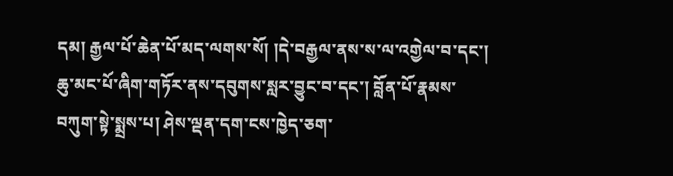དམ། རྒྱལ་པོ་ཆེན་པོ་མད་ལགས་སོ། །དེ་བརྒྱལ་ནས་ས་ལ་འགྱེལ་བ་དང་། ཆུ་མང་པོ་ཞིག་གཏོར་ནས་དབུགས་སླར་བྱུང་བ་དང་། བློན་པོ་རྣམས་བཀུག་སྟེ་སྨྲས་པ། ཤེས་ལྡན་དག་ངས་ཁྱེད་ཅག་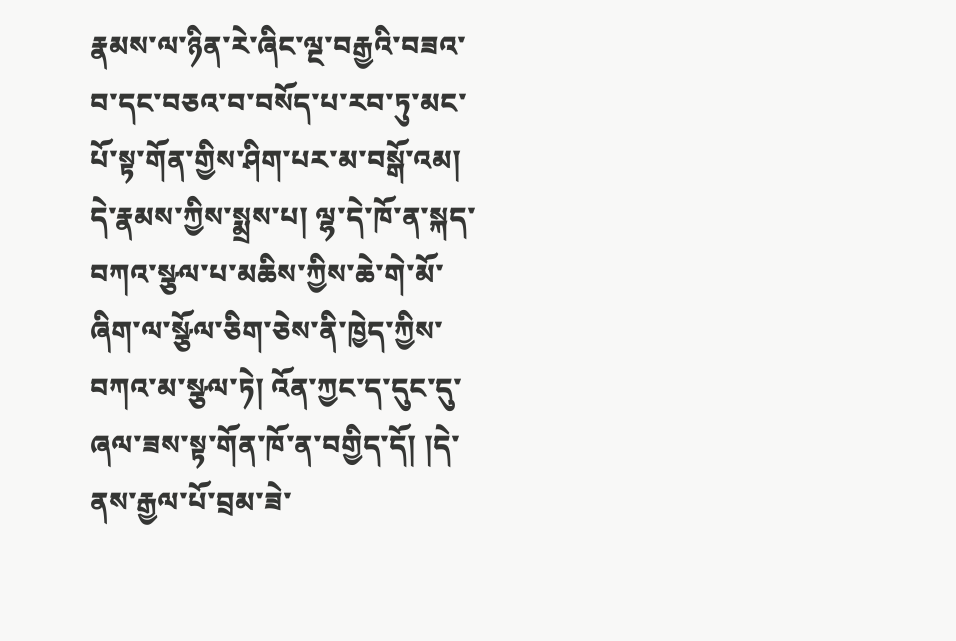རྣམས་ལ་ཉིན་རེ་ཞིང་ལྔ་བརྒྱའི་བཟའ་བ་དང་བཅའ་བ་བསོད་པ་རབ་ཏུ་མང་པོ་སྟ་གོན་གྱིས་ཤིག་པར་མ་བསྒོ་འམ། དེ་རྣམས་ཀྱིས་སྨྲས་པ། ལྷ་དེ་ཁོ་ན་སྐད་བཀའ་སྩལ་པ་མཆིས་ཀྱིས་ཆེ་གེ་མོ་ཞིག་ལ་སྩོལ་ཅིག་ཅེས་ནི་ཁྱེད་ཀྱིས་བཀའ་མ་སྩལ་ཏེ། འོན་ཀྱང་ད་དུང་དུ་ཞལ་ཟས་སྟ་གོན་ཁོ་ན་བགྱིད་དོ། །དེ་ནས་རྒྱལ་པོ་བྲམ་ཟེ་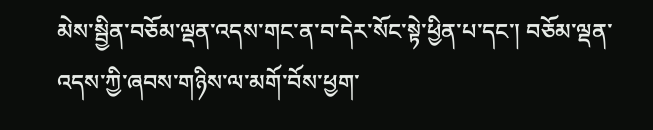མེས་སྦྱིན་བཅོམ་ལྡན་འདས་གང་ན་བ་དེར་སོང་སྟེ་ཕྱིན་པ་དང་། བཅོམ་ལྡན་འདས་ཀྱི་ཞབས་གཉིས་ལ་མགོ་བོས་ཕྱག་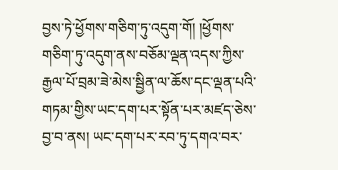བྱས་ཏེ་ཕྱོགས་གཅིག་ཏུ་འདུག་གོ། །ཕྱོགས་གཅིག་ཏུ་འདུག་ནས་བཅོམ་ལྡན་འདས་ཀྱིས་རྒྱལ་པོ་བྲམ་ཟེ་མེས་སྦྱིན་ལ་ཆོས་དང་ལྡན་པའི་གཏམ་གྱིས་ཡང་དག་པར་སྟོན་པར་མཛད་ཅེས་བྱ་བ་ནས། ཡང་དག་པར་རབ་ཏུ་དགའ་བར་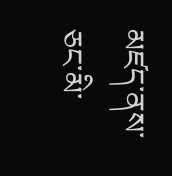མཛད་ནས་ཅང་མི་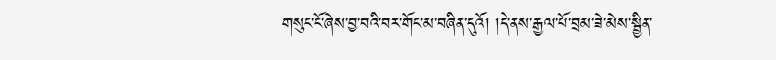གསུང་ངོ་ཞེས་བྱ་བའི་བར་གོང་མ་བཞིན་དུའོ། །དེ་ནས་རྒྱལ་པོ་བྲམ་ཟེ་མེས་སྦྱིན་